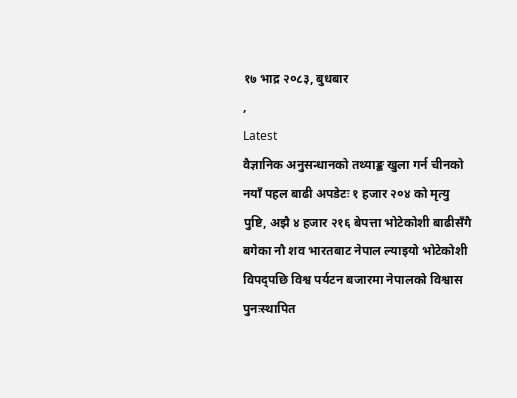१७ भाद्र २०८३, बुधबार
,
Latest
वैज्ञानिक अनुसन्धानको तथ्याङ्क खुला गर्न चीनको नयाँ पहल बाढी अपडेटः १ हजार २०४ को मृत्यु पुष्टि, अझै ४ हजार २१६ बेपत्ता भोटेकोशी बाढीसँगै बगेका नौ शव भारतबाट नेपाल ल्याइयो भोटेकोशी विपद्पछि विश्व पर्यटन बजारमा नेपालको विश्वास पुनःस्थापित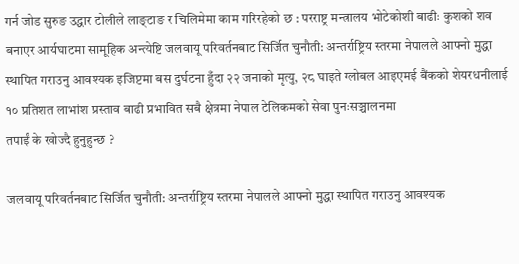गर्न जोड सुरुङ उद्धार टोलीले लाङ्टाङ र चिलिमेमा काम गरिरहेको छ : परराष्ट्र मन्त्रालय भोटेकोशी बाढीः कुशको शव बनाएर आर्यघाटमा सामूहिक अन्त्येष्टि जलवायू परिवर्तनबाट सिर्जित चुनौती: अन्तर्राष्ट्रिय स्तरमा नेपालले आफ्नो मुद्धा स्थापित गराउनु आवश्यक इजिप्टमा बस दुर्घटना हुँदा २२ जनाको मृत्यु, २८ घाइते ग्लोबल आइएमई बैंकको शेयरधनीलाई १० प्रतिशत लाभांश प्रस्ताव बाढी प्रभावित सबै क्षेत्रमा नेपाल टेलिकमको सेवा पुनःसञ्चालनमा
तपाईं के खोज्दै हुनुहुन्छ ?

जलवायू परिवर्तनबाट सिर्जित चुनौती: अन्तर्राष्ट्रिय स्तरमा नेपालले आफ्नो मुद्धा स्थापित गराउनु आवश्यक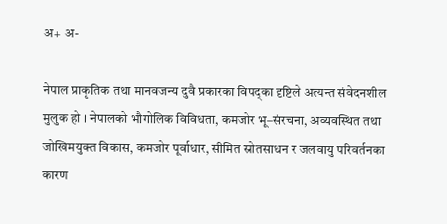अ+ अ-

नेपाल प्राकृतिक तथा मानवजन्य दुवै प्रकारका विपद्का दृष्टिले अत्यन्त संवेदनशील मुलुक हो । नेपालको भौगोलिक विविधता, कमजोर भू–संरचना, अव्यवस्थित तथा जोखिमयुक्त विकास, कमजोर पूर्वाधार, सीमित स्रोतसाधन र जलवायु परिवर्तनका कारण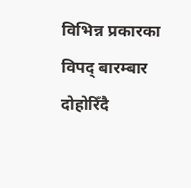विभिन्न प्रकारका विपद् बारम्बार दोहोरिँदै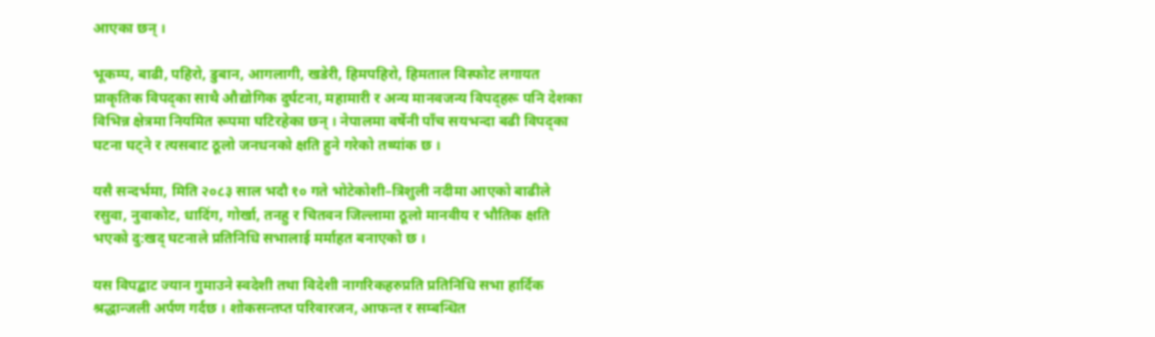आएका छन् ।

भूकम्प, बाढी, पहिरो, डुबान, आगलागी, खडेरी, हिमपहिरो, हिमताल विस्फोट लगायत प्राकृतिक विपद्का साथै औद्योगिक दुर्घटना, महामारी र अन्य मानवजन्य विपद्हरू पनि देशका विभिन्न क्षेत्रमा नियमित रूपमा घटिरहेका छन् । नेपालमा वर्षेनी पाँच सयभन्दा बढी विपद्का घटना घट्ने र त्यसबाट ठूलो जनधनको क्षति हुने गरेको तथ्यांक छ ।

यसै सन्दर्भमा, मिति २०८३ साल भदौ १० गते भोटेकोशी–त्रिशुली नदीमा आएको बाढीले रसुवा, नुवाकोट, धादिंग, गोर्खा, तनहु र चितवन जिल्लामा ठूलो मानवीय र भौतिक क्षति भएको दु:खद् घटनाले प्रतिनिधि सभालाई मर्माहत बनाएको छ ।

यस विपद्बाट ज्यान गुमाउने स्वदेशी तथा विदेशी नागरिकहरुप्रति प्रतिनिधि सभा हार्दिक श्रद्धान्जली अर्पण गर्दछ । शोकसन्तप्त परिवारजन, आफन्त र सम्बन्धित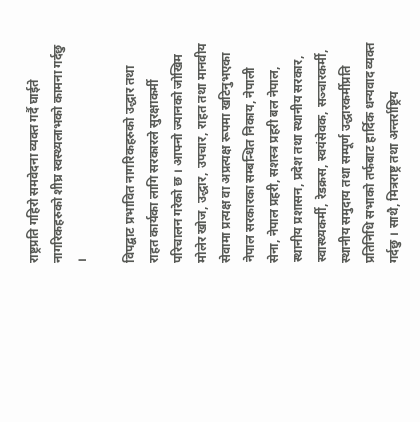राष्ट्रप्रति गहिरो समवेदना व्यक्त गर्दै घाईते नागरिकहरुको शीघ्र स्वस्थ्यलाभको कामना गर्दछु ।

विपद्बाट प्रभावित नागरिकहरुको उद्धार तथा राहत कार्यका लागि सरकारले सुरक्षाकर्मी परिचालन गरेको छ । आफ्नो ज्यानको जोखिम मोलेर खोज, उद्धार, उपचार, राहत तथा मानवीय सेवामा प्रत्यक्ष वा अप्रत्यक्ष रूपमा खटिनुभएका नेपाल सरकारका सम्बन्धित निकाय, नेपाली सेना, नेपाल प्रहरी, सशस्त्र प्रहरी बल नेपाल, स्थानीय प्रशासन, प्रदेश तथा स्थानीय सरकार, स्वास्थ्यकर्मी, रेडक्रस, स्वयंसेवक, सञ्चारकर्मी, स्थानीय समुदाय तथा सम्पूर्ण उद्धारकर्मीप्रति प्रतिनिधि सभाको तर्फबाट हार्दिक धन्यवाद व्यक्त गर्दछु । साथै, मित्रराष्ट्र तथा अन्तर्राष्ट्रिय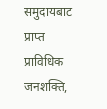समुदायबाट प्राप्त प्राविधिक जनशक्ति,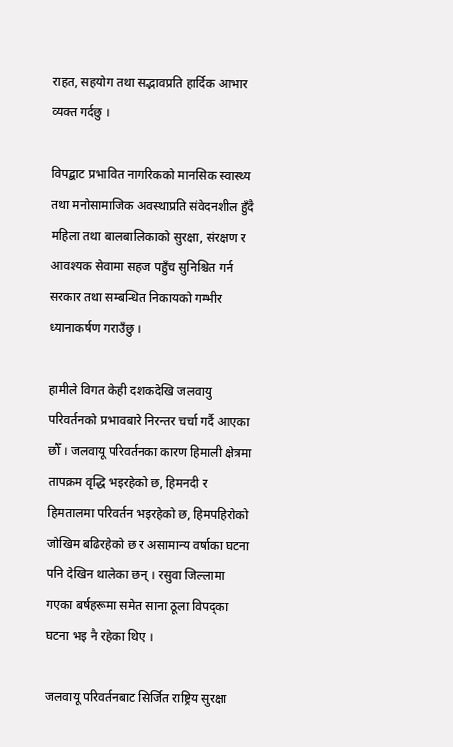राहत, सहयोग तथा सद्भावप्रति हार्दिक आभार व्यक्त गर्दछु ।

विपद्बाट प्रभावित नागरिकको मानसिक स्वास्थ्य तथा मनोसामाजिक अवस्थाप्रति संवेदनशील हुँदै महिला तथा बालबालिकाको सुरक्षा, संरक्षण र आवश्यक सेवामा सहज पहुँच सुनिश्चित गर्न सरकार तथा सम्बन्धित निकायको गम्भीर ध्यानाकर्षण गराउँछु ।

हामीले विगत केही दशकदेखि जलवायु परिवर्तनको प्रभावबारे निरन्तर चर्चा गर्दै आएका छौँ । जलवायू परिवर्तनका कारण हिमाली क्षेत्रमा तापक्रम वृद्धि भइरहेको छ, हिमनदी र हिमतालमा परिवर्तन भइरहेको छ, हिमपहिरोको जोखिम बढिरहेको छ र असामान्य वर्षाका घटना पनि देखिन थालेका छन् । रसुवा जिल्लामा गएका बर्षहरूमा समेत साना ठूला विपद्का घटना भइ नै रहेका थिए ।

जलवायू परिवर्तनबाट सिर्जित राष्ट्रिय सुरक्षा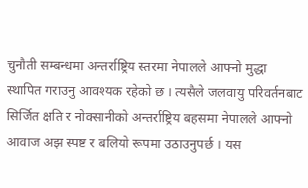चुनौती सम्बन्धमा अन्तर्राष्ट्रिय स्तरमा नेपालले आफ्नो मुद्धा स्थापित गराउनु आवश्यक रहेको छ । त्यसैले जलवायु परिवर्तनबाट सिर्जित क्षति र नोक्सानीको अन्तर्राष्ट्रिय बहसमा नेपालले आफ्नो आवाज अझ स्पष्ट र बलियो रूपमा उठाउनुपर्छ । यस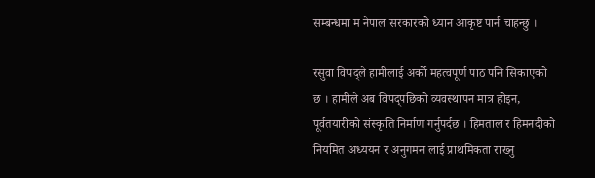सम्बन्धमा म नेपाल सरकारको ध्यान आकृष्ट पार्न चाहन्छु ।

रसुवा विपद्ले हामीलाई अर्को महत्वपूर्ण पाठ पनि सिकाएको छ । हामीले अब विपद्पछिको व्यवस्थापन मात्र होइन, पूर्वतयारीको संस्कृति निर्माण गर्नुपर्दछ । हिमताल र हिमनदीको नियमित अध्ययन र अनुगमन लाई प्राथमिकता राख्नु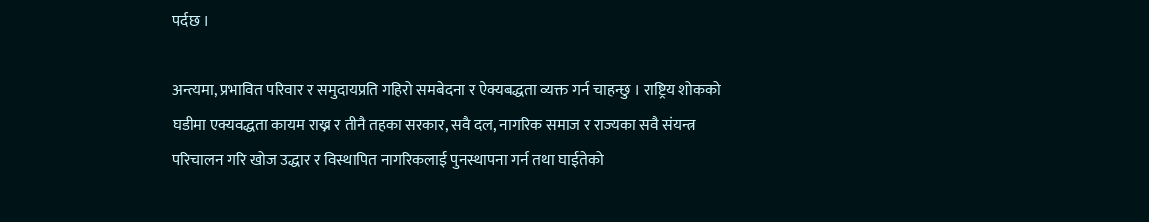पर्दछ ।

अन्त्यमा, प्रभावित परिवार र समुदायप्रति गहिरो समबेदना र ऐक्यबद्धता व्यक्त गर्न चाहन्छु । राष्ट्रिय शोकको घडीमा एक्यवद्धता कायम राख्न र तीनै तहका सरकार, सवै दल, नागरिक समाज र राज्यका सवै संयन्त्र परिचालन गरि खोज उद्धार र विस्थापित नागरिकलाई पुनस्थापना गर्न तथा घाईतेको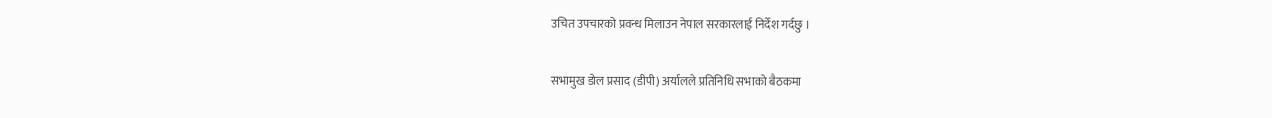उचित उपचारको प्रवन्ध मिलाउन नेपाल सरकारलाई निर्देश गर्दछु ।

सभामुख डोल प्रसाद (डीपी) अर्यालले प्रतिनिधि सभाको बैठकमा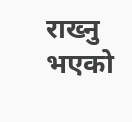राख्नु भएको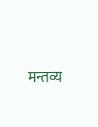मन्तव्य